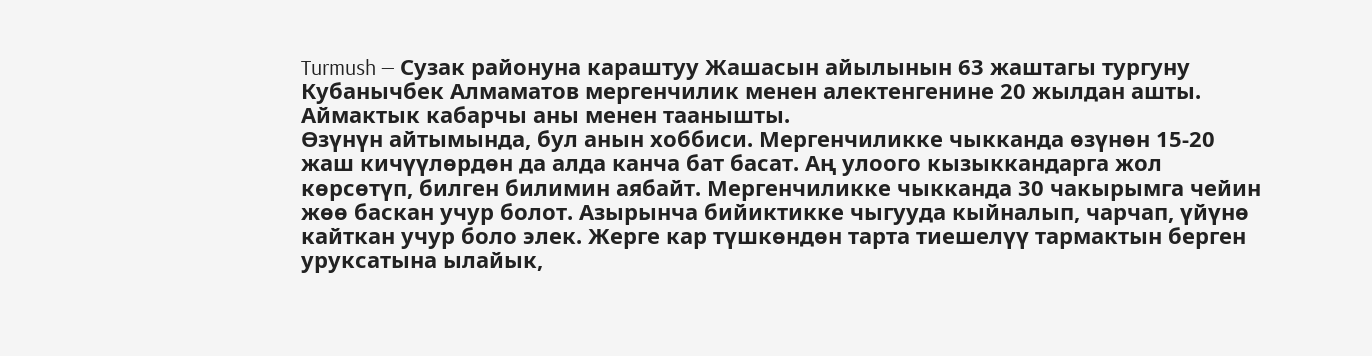Turmush — Сузак районуна караштуу Жашасын айылынын 63 жаштагы тургуну Кубанычбек Алмаматов мергенчилик менен алектенгенине 20 жылдан ашты. Аймактык кабарчы аны менен таанышты.
Өзүнүн айтымында, бул анын хоббиси. Мергенчиликке чыкканда өзүнөн 15-20 жаш кичүүлөрдөн да алда канча бат басат. Аң улоого кызыккандарга жол көрсөтүп, билген билимин аябайт. Мергенчиликке чыкканда 30 чакырымга чейин жөө баскан учур болот. Азырынча бийиктикке чыгууда кыйналып, чарчап, үйүнө кайткан учур боло элек. Жерге кар түшкөндөн тарта тиешелүү тармактын берген уруксатына ылайык,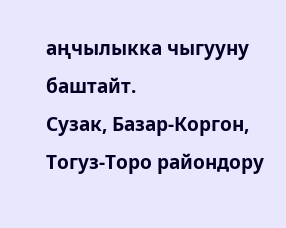аңчылыкка чыгууну баштайт.
Сузак, Базар-Коргон, Тогуз-Торо райондору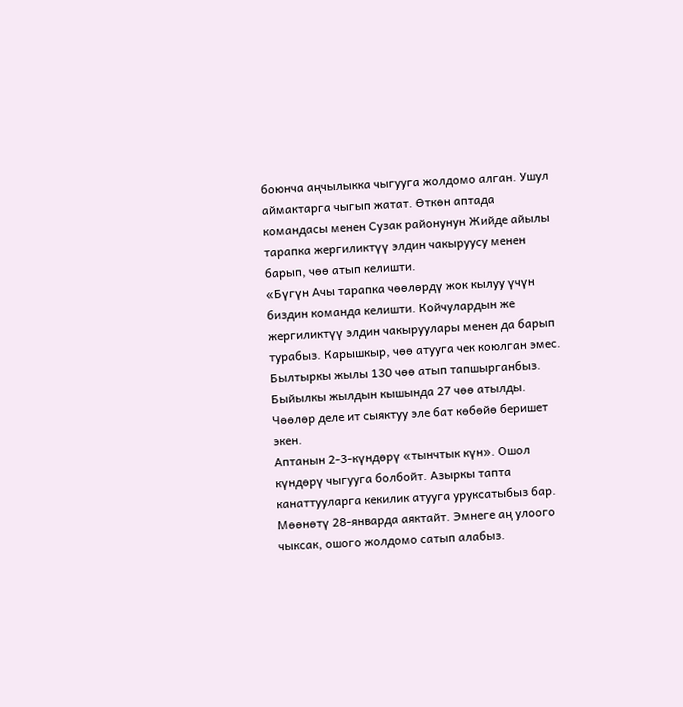боюнча аңчылыкка чыгууга жолдомо алган. Ушул аймактарга чыгып жатат. Өткөн аптада командасы менен Сузак районунун Жийде айылы тарапка жергиликтүү элдин чакыруусу менен барып, чөө атып келишти.
«Бүгүн Ачы тарапка чөөлөрдү жок кылуу үчүн биздин команда келишти. Койчулардын же жергиликтүү элдин чакыруулары менен да барып турабыз. Карышкыр, чөө атууга чек коюлган эмес. Былтыркы жылы 130 чөө атып тапшырганбыз. Быйылкы жылдын кышында 27 чөө атылды. Чөөлөр деле ит сыяктуу эле бат көбөйө беришет экен.
Аптанын 2-3-күндөрү «тынчтык күн». Ошол күндөрү чыгууга болбойт. Азыркы тапта канаттууларга кекилик атууга уруксатыбыз бар. Мөөнөтү 28-январда аяктайт. Эмнеге аң улоого чыксак, ошого жолдомо сатып алабыз.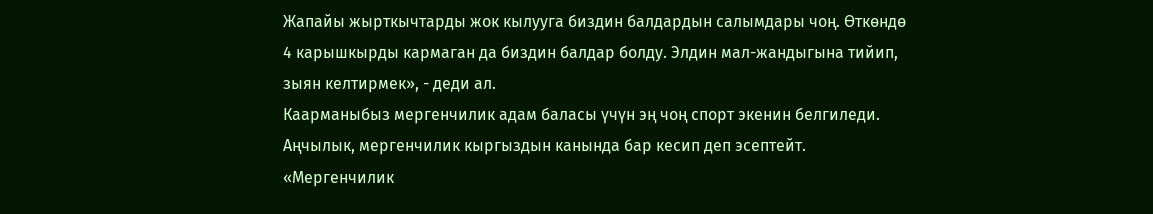Жапайы жырткычтарды жок кылууга биздин балдардын салымдары чоң. Өткөндө 4 карышкырды кармаган да биздин балдар болду. Элдин мал-жандыгына тийип, зыян келтирмек», - деди ал.
Каарманыбыз мергенчилик адам баласы үчүн эң чоң спорт экенин белгиледи. Аңчылык, мергенчилик кыргыздын канында бар кесип деп эсептейт.
«Мергенчилик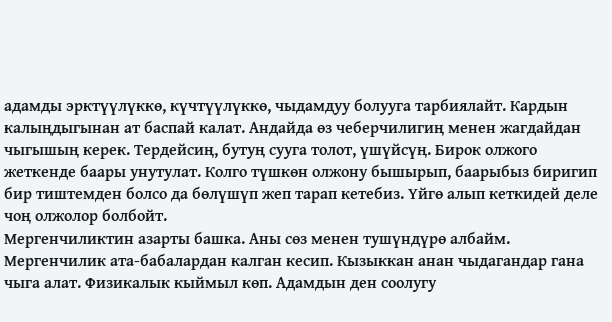адамды эрктүүлүккө, күчтүүлүккө, чыдамдуу болууга тарбиялайт. Кардын калыңдыгынан ат баспай калат. Андайда өз чеберчилигиң менен жагдайдан чыгышың керек. Тердейсиң, бутуң сууга толот, үшүйсүң. Бирок олжого жеткенде баары унутулат. Колго түшкөн олжону бышырып, баарыбыз биригип бир тиштемден болсо да бөлүшүп жеп тарап кетебиз. Үйгө алып кеткидей деле чоң олжолор болбойт.
Мергенчиликтин азарты башка. Аны сөз менен тушүндүрө албайм. Мергенчилик ата-бабалардан калган кесип. Кызыккан анан чыдагандар гана чыга алат. Физикалык кыймыл көп. Адамдын ден соолугу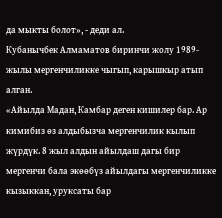да мыкты болот», - деди ал.
Кубанычбек Алмаматов биринчи жолу 1989-жылы мергенчиликке чыгып, карышкыр атып алган.
«Айылда Мадан, Камбар деген кишилер бар. Ар кимибиз өз алдыбызча мергенчилик кылып жүрдүк. 8 жыл алдын айылдаш дагы бир мергенчи бала экөөбүз айылдагы мергенчиликке кызыккан, уруксаты бар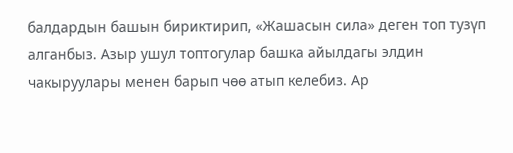балдардын башын бириктирип, «Жашасын сила» деген топ тузүп алганбыз. Азыр ушул топтогулар башка айылдагы элдин чакыруулары менен барып чөө атып келебиз. Ар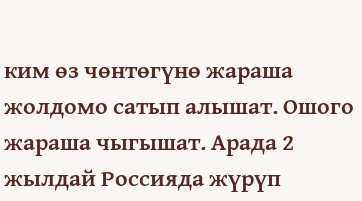ким өз чөнтөгүнө жараша жолдомо сатып алышат. Ошого жараша чыгышат. Арада 2 жылдай Россияда жүрүп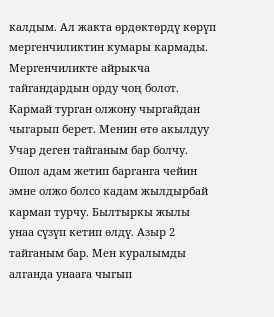калдым. Ал жакта өрдөктөрдү көрүп мергенчиликтин кумары кармады.
Мергенчиликте айрыкча тайгандардын орду чоң болот. Кармай турган олжону чыргайдан чыгарып берет. Менин өтө акылдуу Учар деген тайганым бар болчу. Ошол адам жетип барганга чейин эмне олжо болсо кадам жылдырбай кармап турчу. Былтыркы жылы унаа сүзүп кетип өлдү. Азыр 2 тайганым бар. Мен куралымды алганда унаага чыгып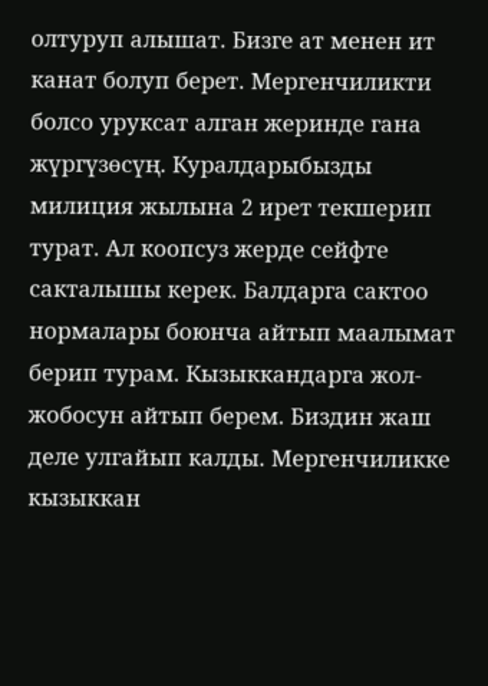олтуруп алышат. Бизге ат менен ит канат болуп берет. Мергенчиликти болсо уруксат алган жеринде гана жүргүзөсүң. Куралдарыбызды милиция жылына 2 ирет текшерип турат. Ал коопсуз жерде сейфте сакталышы керек. Балдарга сактоо нормалары боюнча айтып маалымат берип турам. Кызыккандарга жол-жобосун айтып берем. Биздин жаш деле улгайып калды. Мергенчиликке кызыккан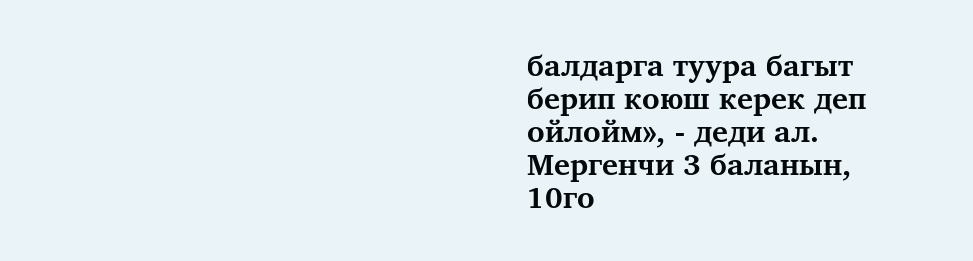балдарга туура багыт берип коюш керек деп ойлойм», - деди ал.
Мергенчи 3 баланын, 10го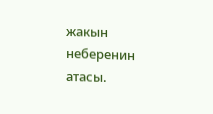жакын неберенин атасы.